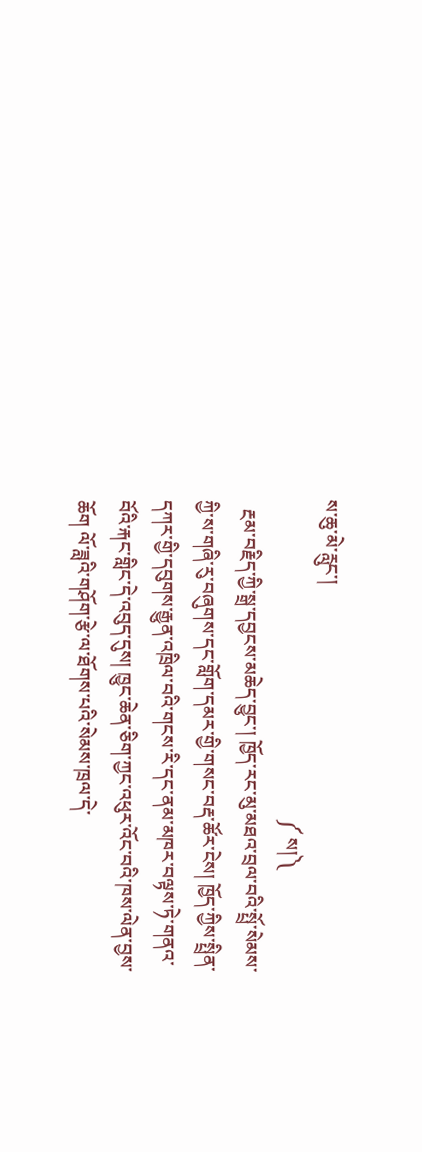ས་ཆུ་མེ་རླུང་།
                                                                    ༼ ས།༽
  རྔམ་བརྗིད་ཀྱི་སྒྲ་དབྱངས་མཆེད་བྱུང་། ཁྱོད་རང་མུ་མཐའ་བྲལ་བའི་སྤྲོ་སེམས་ཀྱི་ས་གཞི་རུ་བཞུགས་དང་གློག་དམར་གྱི་གསང་བརྡ་ཚོར་ངེས། ཁྱོད་ཀྱིས་སྤྲིན་དཀར་གྱི་དབུགས་རྒྱུན་འཁྲིལ་བའི་གངས་རི་དང་ནམ་མཁར་བལྟས་ཏེ་གནའ་བོའི་རྐང་གླིང་དེ་འབུད་དུས། ཁྱུང་ཆེན་ཅིག་ཀྱང་འཕུར་འོང་བའི་ཁས་ལེན་བྱས་ཆོག ལོ་ཟླའི་གཤོག་རྩེ་ལ་ཐོགས་པའི་སེམས་ཁྲལ་དེ་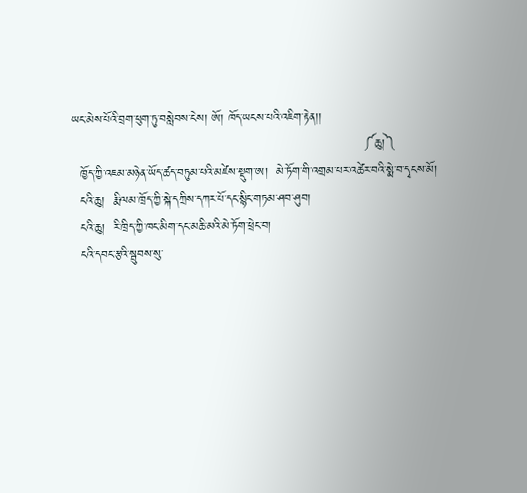ཡང་མེས་པོའི་བྲག་ཕུག་ཏུ་བསླེབས་ངེས། ཨོ། ཁོད་ཡངས་པའི་འཇིག་རྟེན།།
                                                                       ༼ཆུ།༽
  ཁྱོད་ཀྱི་འཇམ་མཉེན་ཡོད་ཚད་བཏུམ་པའི་མཛེས་སྡུག་ཨ།  མེ་ཏོག་གི་འགྲམ་པར་འཚེར་བའི་སྨེ་བ་དྭངས་མོ།
  ངའི་ཆུ།  རྨི་ལམ་ཁྲོད་ཀྱི་སྐེ་དཀྲིས་དཀར་པོ་དང་སྙིང་གཏམ་ཤབ་ཤུབ།
  ངའི་ཆུ།  རི་ཁྲིད་ཀྱི་ཁང་མིག་དང་མཆི་མའི་མེ་ཏོག་ཕྲེང་བ།
  ངའི་དབང་རྩའི་སྦུབས་སུ་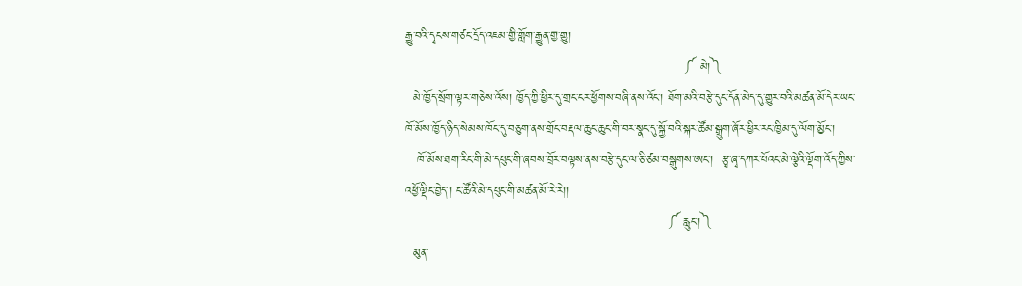རྒྱུ་བའི་དྭངས་གཙང་དྲོད་འཇམ་གྱི་གློག་རྒྱུན་གྱ་གྱུ།
                                                                    ༼ མེ།༽
  མེ་ཁྱོད་སྲོག་ལྟར་གཅེས་འོས། ཁྱོད་ཀྱི་ཕྱིར་དུ་གྲང་ངར་ཕྱོགས་བཞི་ནས་འོང་། ཐོག་མའི་བརྩེ་དུང་དོན་མེད་དུ་གྱུར་བའི་མཚན་མོ་དེར་ཡང་ཁོ་མོས་ཁྱོད་ཉིད་སེམས་ཁོང་དུ་བཅུག་ནས་གྲོང་བརྡལ་ཆུང་ཆུང་གི་བར་སྣང་དུ་སྐྱོ་བའི་སྐར་ཚོམ་སྒྲུག་ཞོར་ཕྱིར་རང་ཁྱིམ་དུ་ལོག་མྱོང་།
   ཁོ་མོས་ཐག་རིང་གི་མེ་དཔུང་གི་ཞབས་བྲོར་བལྟས་ནས་བརྩེ་དུང་ལ་ཅི་ཙམ་བསྒུགས་ཨང་།  རྩྭ་ཞྭ་དཀར་པོའང་མེ་ལྕེའི་ལྡོག་འོད་ཀྱིས་འཕྱོ་ལྡིང་བྱེད་། ང་ཚོའི་མེ་དཔུང་གི་མཚན་མོ་རེ་རེ།།
                                                                ༼ རླུང་།༽
  མུན་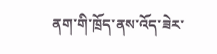ནག་གི་ཁྲོད་ནས་འོད་ཟེར་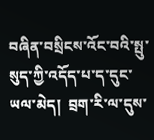བཞིན་བསྲིངས་འོང་བའི་སྤུ་སུད་ཀྱི་འདོད་པ་ད་དུང་ཡལ་མེད།  བྲག་རི་ལ་དུས་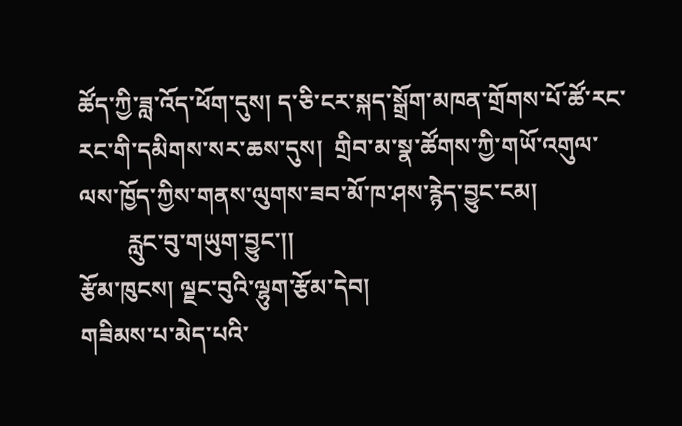ཚོད་ཀྱི་ཟླ་འོད་ཕོག་དུས། ད་ཅི་ངར་སྐད་སྒྲོག་མཁན་གྲོགས་པོ་ཚོ་རང་རང་གི་དམིགས་སར་ཆས་དུས།  གྲིབ་མ་སྣ་ཚོགས་ཀྱི་གཡོ་འགུལ་ལས་ཁྱོད་ཀྱིས་གནས་ལུགས་ཟབ་མོ་ཁ་ཤས་རྙེད་བྱུང་ངམ།
        རླུང་བུ་གཡུག་བྱུང་།།
རྩོམ་ཁུངས། ལྗང་བུའི་ལྷུག་རྩོམ་དེབ།
གཟིམས་པ་མེད་པའི་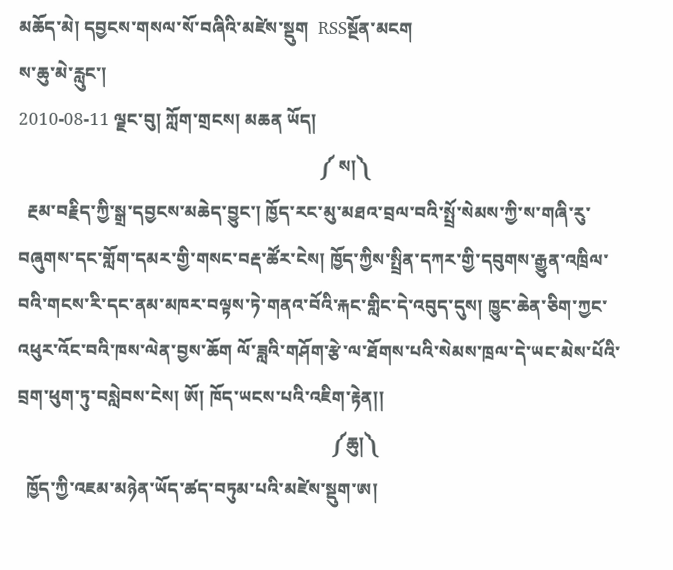མཆོད་མེ། དབྱངས་གསལ་སོ་བཞིའི་མཛེས་སྡུག  RSSསྔོན་མངག
ས་ཆུ་མེ་རླུང་།
2010-08-11 ལྗང་བུ། ཀློག་གྲངས། མཆན ཡོད།
                                                                    ༼ ས།༽
  རྔམ་བརྗིད་ཀྱི་སྒྲ་དབྱངས་མཆེད་བྱུང་། ཁྱོད་རང་མུ་མཐའ་བྲལ་བའི་སྤྲོ་སེམས་ཀྱི་ས་གཞི་རུ་བཞུགས་དང་གློག་དམར་གྱི་གསང་བརྡ་ཚོར་ངེས། ཁྱོད་ཀྱིས་སྤྲིན་དཀར་གྱི་དབུགས་རྒྱུན་འཁྲིལ་བའི་གངས་རི་དང་ནམ་མཁར་བལྟས་ཏེ་གནའ་བོའི་རྐང་གླིང་དེ་འབུད་དུས། ཁྱུང་ཆེན་ཅིག་ཀྱང་འཕུར་འོང་བའི་ཁས་ལེན་བྱས་ཆོག ལོ་ཟླའི་གཤོག་རྩེ་ལ་ཐོགས་པའི་སེམས་ཁྲལ་དེ་ཡང་མེས་པོའི་བྲག་ཕུག་ཏུ་བསླེབས་ངེས། ཨོ། ཁོད་ཡངས་པའི་འཇིག་རྟེན།།
                                                                       ༼ཆུ།༽
  ཁྱོད་ཀྱི་འཇམ་མཉེན་ཡོད་ཚད་བཏུམ་པའི་མཛེས་སྡུག་ཨ།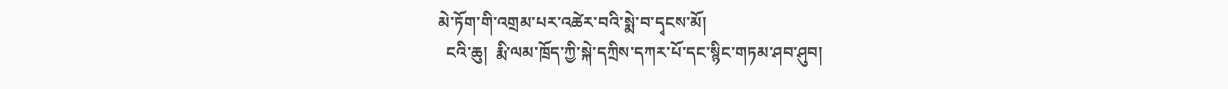མེ་ཏོག་གི་འགྲམ་པར་འཚེར་བའི་སྨེ་བ་དྭངས་མོ།
  ངའི་ཆུ།  རྨི་ལམ་ཁྲོད་ཀྱི་སྐེ་དཀྲིས་དཀར་པོ་དང་སྙིང་གཏམ་ཤབ་ཤུབ།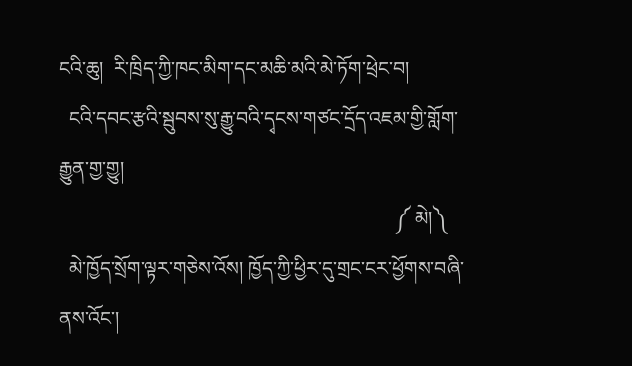ངའི་ཆུ།  རི་ཁྲིད་ཀྱི་ཁང་མིག་དང་མཆི་མའི་མེ་ཏོག་ཕྲེང་བ།
  ངའི་དབང་རྩའི་སྦུབས་སུ་རྒྱུ་བའི་དྭངས་གཙང་དྲོད་འཇམ་གྱི་གློག་རྒྱུན་གྱ་གྱུ།
                                                                    ༼ མེ།༽
  མེ་ཁྱོད་སྲོག་ལྟར་གཅེས་འོས། ཁྱོད་ཀྱི་ཕྱིར་དུ་གྲང་ངར་ཕྱོགས་བཞི་ནས་འོང་།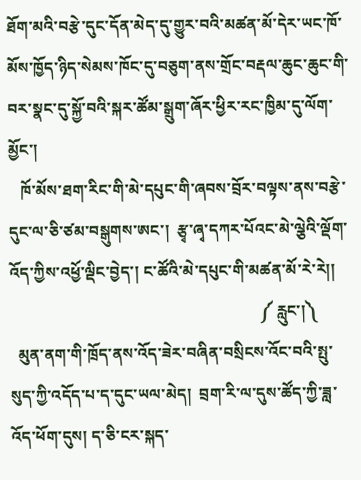ཐོག་མའི་བརྩེ་དུང་དོན་མེད་དུ་གྱུར་བའི་མཚན་མོ་དེར་ཡང་ཁོ་མོས་ཁྱོད་ཉིད་སེམས་ཁོང་དུ་བཅུག་ནས་གྲོང་བརྡལ་ཆུང་ཆུང་གི་བར་སྣང་དུ་སྐྱོ་བའི་སྐར་ཚོམ་སྒྲུག་ཞོར་ཕྱིར་རང་ཁྱིམ་དུ་ལོག་མྱོང་།
   ཁོ་མོས་ཐག་རིང་གི་མེ་དཔུང་གི་ཞབས་བྲོར་བལྟས་ནས་བརྩེ་དུང་ལ་ཅི་ཙམ་བསྒུགས་ཨང་།  རྩྭ་ཞྭ་དཀར་པོའང་མེ་ལྕེའི་ལྡོག་འོད་ཀྱིས་འཕྱོ་ལྡིང་བྱེད་། ང་ཚོའི་མེ་དཔུང་གི་མཚན་མོ་རེ་རེ།།
                                                                ༼ རླུང་།༽
  མུན་ནག་གི་ཁྲོད་ནས་འོད་ཟེར་བཞིན་བསྲིངས་འོང་བའི་སྤུ་སུད་ཀྱི་འདོད་པ་ད་དུང་ཡལ་མེད།  བྲག་རི་ལ་དུས་ཚོད་ཀྱི་ཟླ་འོད་ཕོག་དུས། ད་ཅི་ངར་སྐད་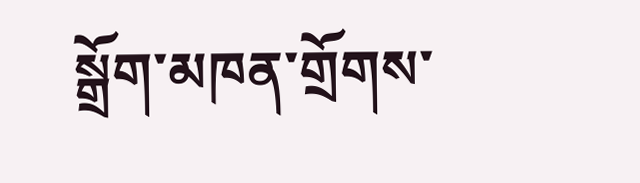སྒྲོག་མཁན་གྲོགས་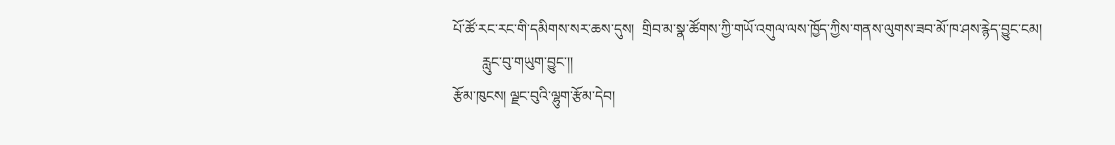པོ་ཚོ་རང་རང་གི་དམིགས་སར་ཆས་དུས།  གྲིབ་མ་སྣ་ཚོགས་ཀྱི་གཡོ་འགུལ་ལས་ཁྱོད་ཀྱིས་གནས་ལུགས་ཟབ་མོ་ཁ་ཤས་རྙེད་བྱུང་ངམ།
        རླུང་བུ་གཡུག་བྱུང་།།
རྩོམ་ཁུངས། ལྗང་བུའི་ལྷུག་རྩོམ་དེབ།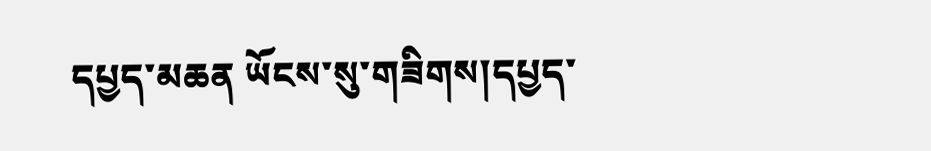དཔྱད་མཆན ཡོངས་སུ་གཟིགས།དཔྱད་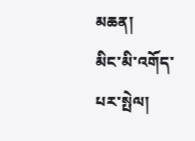མཆན།
མིང་མི་འགོད་པར་སྤེལ།